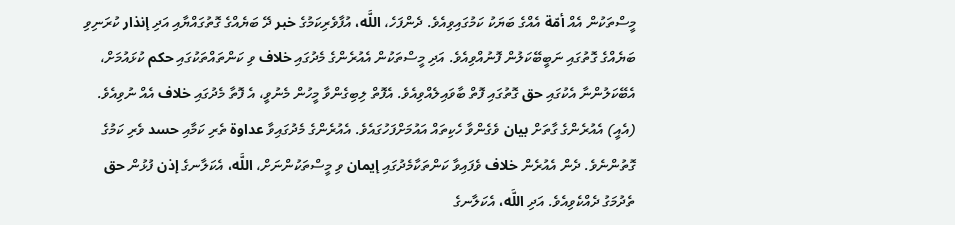މީސްތަކުން އެއް أمّة އެއްގެ ބަޔަކު ކަމުގައިވިއެވެ. ދެންފަހެ، اللَّه، އުފާވެރިކަމުގެ خبر ދޭ ބަޔެއްގެ ގޮތުގައްޔާއި އަދި إنذار ކުރަނިވި ބަޔެއްގެ ގޮތުގައި ނަބީބޭކަލުން ފޮނުއްވިއެވެ. އަދި މީސްތަކުން އެއުރެންގެ މެދުގައި خلاف ވި ކަންތައްތަކުގައި حكم ކުޅައުމަށް، އެބޭކަލުންނާ އެކުގައި حق ގޮތުގައި ފޮތް ބާވައިލެއްވިއެވެ. އެފޮތް ލިބިގެންވާ މީހުން މެނުވީ، އެ ފޮތާ މެދުގައި خلاف އެއް ނުވިއެވެ. (އެއީ) އެއުރެންގެ ގާތަށް بيان ވެގެންވާ ހެކިތައް އައުމަށްފަހުގައެވެ. އެއުރެންގެ މެދުގައިވާ عداوة ތެރި ކަމާއި حسد ވެރި ކަމުގެ ގޮތުންނެވެ. ދެން އެއުރެން خلاف ވެފައިވާ ކަންތަކާމެދުގައި إيمان ވި މީސްތަކުންނަށް، اللَّه، އެކަލާނގެ إذن ފުޅުން حق ތެދުމަގު ދެއްކެވިއެވެ. އަދި اللَّه، އެކަލާނގެ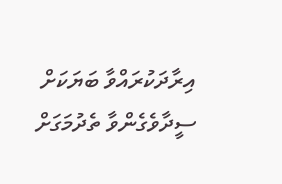އިރާދަކުރައްވާ ބަޔަކަށް ސީދާވެގެންވާ ތެދުމަގަށް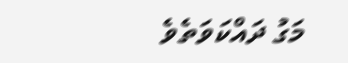މަގު ދައްކަވަތެވެ